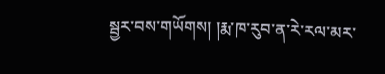སྦྱར་བས་གཡོགས། །རྨ་ཁ་རུབ་ན་རེ་རལ་མར་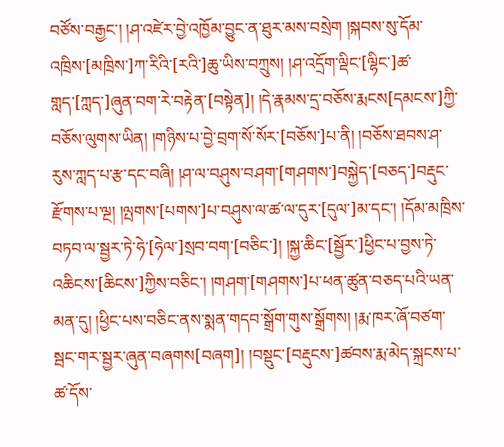བཙོས་བརྒྱང་། །ཤ་འཛེར་བྱེ་འཁྱོམ་བྱུང་ན་ཐུར་མས་བསྲེག །སྐབས་སུ་དོམ་འཁྲིས་[མཁྲིས་]ཀ་རིའི་[རའི་]ཆུ་ཡིས་བཀྲུས། །ཤ་འདྲོག་ལྡིང་[ལྷིང་]ཚ་གླད་[ཀླད་]ཞུན་བག་རེ་བརྟེན་[བསྟེན]། །དེ་རྣམས་དྲ་བཅོས་རྨངས[དམངས་]ཀྱི་བཅོས་ལུགས་ཡིན། །གཉིས་པ་བྱེ་བྲག་སོ་སོར་[བཅོས་]པ་ནི། །བཅོས་ཐབས་ཤ་རུས་ཀླད་པ་རྩ་དང་བཞི། །ཤ་ལ་བཤུས་བཤག་[གཤགས་]བསྐྱེད་[བཅད་]བརྡུང་རྫོགས་པ་ལྔ། །ལྤགས་[པགས་]པ་བཤུས་ལ་ཚ་ལ་དུར་[དུལ་]མ་དང་། །དོམ་མཁྲིས་བཏབ་ལ་སྦྱར་ཏེ་ཧེ་[ཧེལ་]སྲབ་བག་[བཅིང་]། །སྐྱ་ཆིང་[སྦྱོར་]ཕྱིང་པ་བྱས་ཏེ་འཆིངས་[ཆིངས་]ཀྱིས་བཅིང་། །གཤག་[གཤགས་]པ་ཕན་ཚུན་བཅད་པའི་ཡན་མན་དུ། །ཕྱིང་པས་བཅིང་ནས་སྨན་གདབ་སྒྲོག་གུས་སྒྲོགས། །རྨ་ཁར་ཞོ་བཙག་སྦང་གར་སྦྱར་ཞུན་བཞགས[བཞག]། །བསྡུང་[བརྡུངས་]ཚབས་རྨ་མེད་སྐྲངས་པ་ཚ་དོས་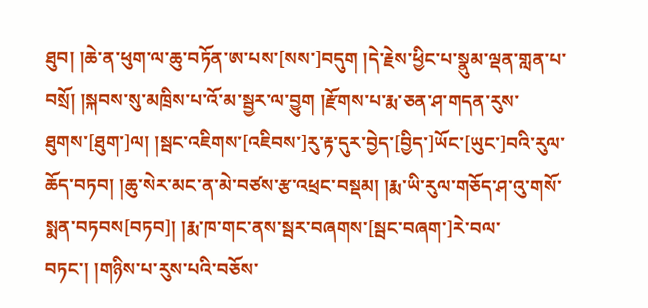ཐུབ། །ཆེ་ན་ཕུག་ལ་ཆུ་བཏོན་ཨ་པས་[སས་]བདུག །དེ་རྗེས་ཕྱིང་པ་སྣུམ་ལྡན་གླན་པ་བསྲོ། །སྐབས་སུ་མཁྲིས་པ་འོ་མ་སྦྱར་ལ་བྱུག །རྫོགས་པ་རྨ་ཅན་ཤ་གདན་རུས་ཐུགས་[ཐུག་]ལ། །སྦང་འཇིགས་[འཇིབས་]རུ་རྟ་དུར་བྱེད་[བྱིད་]ཡོང་[ཡུང་]བའི་རུལ་ཆོད་བཏབ། །ཆུ་སེར་མང་ན་མེ་བཙས་རྩ་འཕྲང་བསྡམ། །རྨ་ཡི་རུལ་གཅོད་ཤ་འུ་གསོ་སྨན་བཏབས[བཏབ]། །རྨ་ཁ་གང་ནས་སྦར་བཞགས་[སྦང་བཞག་]རེ་བལ་བཏང་། །གཉིས་པ་རུས་པའི་བཅོས་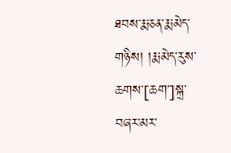ཐབས་རྨ་ཅན་རྨ་མེད་གཉིས། །རྨ་མེད་རུས་ཆགས་[ཆག་]སྐྲ་བཞར་མར་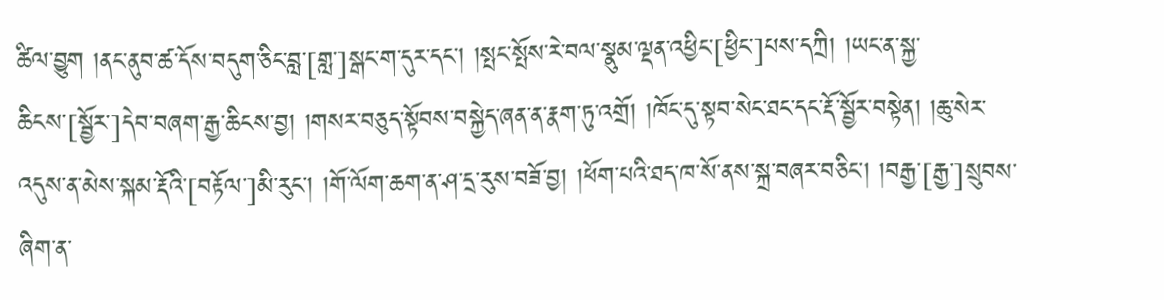ཚིལ་བྱུག །ནང་ནུབ་ཚ་དོས་བདུག་ཅིང་བླ་[གླ་]སྒང་ག་དུར་དང་། །སྤང་སྤོས་རེ་བལ་སྣུམ་ལྡན་འཕྱིང་[ཕྱིང་]པས་དཀྲི། །ཡང་ན་སྐྱ་ཆིངས་[སྦྱོར་]དེབ་བཞག་རྒྱ་ཆིངས་བྱ། །གསར་བཅུད་སྟོབས་བསྐྱེད་ཞན་ན་རྣག་ཏུ་འགྲོ། །ཁོང་དུ་སྟབ་སེང་ཐང་དང་རྡོ་སྦྱོར་བསྟེན། །ཆུ་སེར་འདུས་ན་མེས་སྐམ་རྡོའི་[བརྟོལ་]མི་རུང་། །གོ་ལོག་ཆག་ན་ཤ་དྲ་རུས་བཟོ་བྱ། །ཕོག་པའི་ཐད་ཁ་སོ་ནས་སྐྲ་བཞར་བཅིང་། །བརྒྱ་[རྒྱ་]སྲུབས་ཞིག་ན་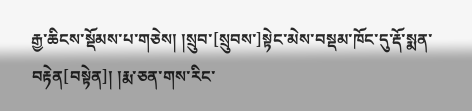རྒྱ་ཆིངས་སྡོམས་པ་གཅེས། །སྲུབ་[སྲུབས་]སྟེང་མེས་བསྡམ་ཁོང་དུ་རྡོ་སྨན་བརྟེན[བསྟེན]། །རྨ་ཅན་གས་རིང་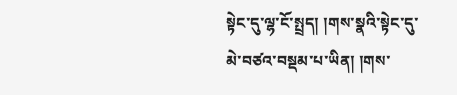སྟེང་དུ་ལྷ་ངོ་སྤྲད། །གས་སྣའི་སྟེང་དུ་མེ་བཙའ་བསྡམ་པ་ཡིན། །གས་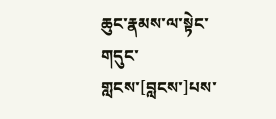ཆུང་རྣམས་ལ་སྟེང་གདུང་གླངས་[བླངས་]པས་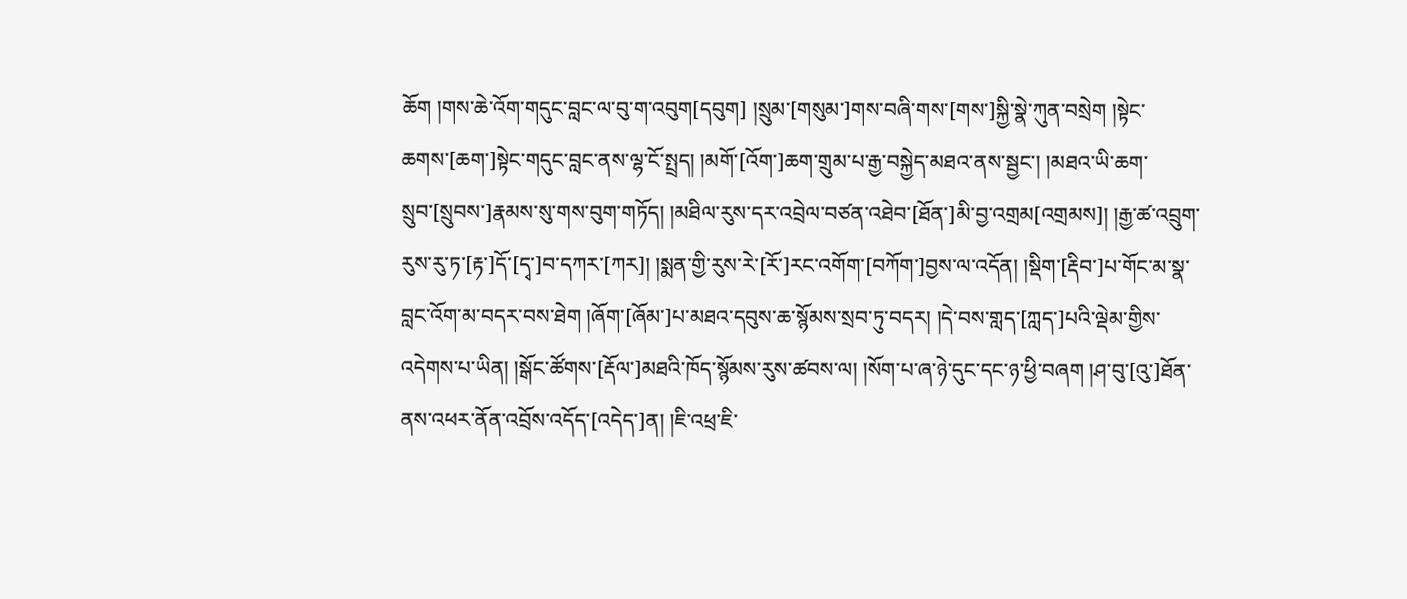ཆོག །གས་ཆེ་འོག་གདུང་བླང་ལ་བུ་ག་འབུག[དབུག] །སྲུམ་[གསུམ་]གས་བཞི་གས་[གས་]སྐྱི་སྣེ་ཀུན་བསྲེག །སྟེང་ཆགས་[ཆག་]སྟེང་གདུང་བླང་ནས་ལྷ་ངོ་སྤྲད། །མགོ་[འོག་]ཆག་གྲུམ་པ་རྒྱ་བསྐྱེད་མཐའ་ནས་སྦྱང་། །མཐའ་ཡི་ཆག་སྲུབ་[སྲུབས་]རྣམས་སུ་གས་བུག་གཏོད། །མཐིལ་རུས་དར་འབྲེལ་བཙན་འཐེབ་[ཐོན་]མི་བྱ་འགྲམ[འགྲམས]། །རྒྱ་ཚ་འབྲུག་རུས་རུ་ཏ་[རྟ་]དོ་[དྭ་]བ་དཀར་[ཀར]། །སྨན་གྱི་རུས་རེ་[རོ་]རང་འགོག་[བཀོག་]བྱས་ལ་འདོན། །སྡིག་[རྡིབ་]པ་གོང་མ་སྣ་བླང་འོག་མ་བདར་བས་ཐེག །ཞོག་[ཞོམ་]པ་མཐའ་དབུས་ཆ་སྙོམས་སྲབ་ཏུ་བདར། །དེ་བས་གླད་[ཀླད་]པའི་ལྡེམ་གྱིས་འདེགས་པ་ཡིན། །སྒོང་ཚོགས་[རྡོལ་]མཐའི་ཁོད་སྙོམས་རུས་ཚབས་ལ། །སོག་པ་ཞ་ཉེ་དུང་དང་ཉ་ཕྱི་བཞག །ཤ་བུ་[འུ་]ཐོན་ནས་འཕར་ནོན་འབྲོས་འདོད་[འདེད་]ན། །ཇི་འཕྲ་ཇི་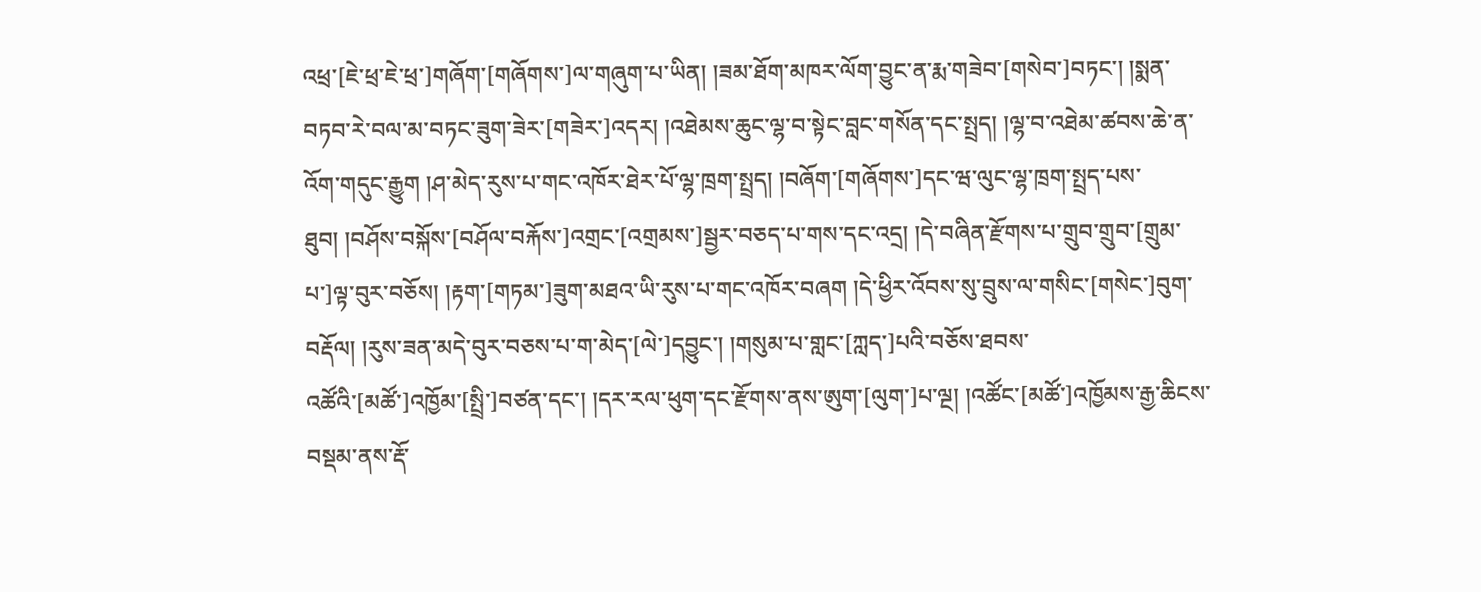འཕྲ་[ཇེ་ཕྲ་ཇེ་ཕྲ་]གཞོག་[གཞོགས་]ལ་གཞུག་པ་ཡིན། །ཟམ་ཐོག་མཁར་ལོག་བྱུང་ན་རྨ་གཟེབ་[གསེབ་]བཏང་། །སྨན་བཏབ་རེ་བལ་མ་བཏང་ཟུག་ཟེར་[གཟེར་]འདར། །འཐེམས་ཆུང་ལྷ་བ་སྟེང་བླང་གསོན་དང་སྤྲད། །ལྷ་བ་འཐེམ་ཚབས་ཆེ་ན་འོག་གདུང་རྒྱུག །ཤ་མེད་རུས་པ་གང་འཁོར་ཐེར་པོ་ལྷ་ཁྲག་སྤྲད། །བཞོག་[གཞོགས་]དང་ཝ་ལུང་ལྷ་ཁྲག་སྤྲད་པས་ཐུབ། །བཤོས་བསྐོས་[བཤོལ་བརྐོས་]འགྲང་[འགྲམས་]སྦྱར་བཅད་པ་གས་དང་འདྲ། །དེ་བཞིན་རྫོགས་པ་གྲུབ་གྲུབ་[གྲུམ་པ་]ལྟ་བུར་བཅོས། །རྟག་[གཏམ་]ཟུག་མཐའ་ཡི་རུས་པ་གང་འཁོར་བཞག །དེ་ཕྱིར་འོབས་སུ་བྲུས་ལ་གསིང་[གསེང་]བུག་བརྡོལ། །རུས་ཟན་མདེ་བུར་བཅས་པ་ག་མེད་[ལེ་]དབྱུང་། །གསུམ་པ་གླང་[ཀླད་]པའི་བཅོས་ཐབས་འཚོའི་[མཚོ་]འཁྱོམ་[སྤྲི་]བཙན་དང་། །དར་རལ་ཕུག་དང་རྫོགས་ནས་ཨུག་[ལུག་]པ་ལྔ། །འཚོང་[མཚོ་]འཁྱོམས་རྒྱ་ཆིངས་བསྡམ་ནས་རྡོ་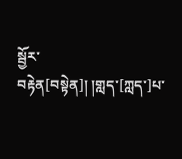སྦྱོར་བརྟེན[བསྟེན]། །གླད་[ཀླད་]པ་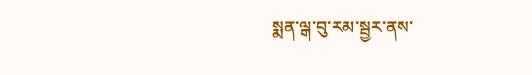སྨན་ལྒ་བུ་རམ་སྦྱར་ནས་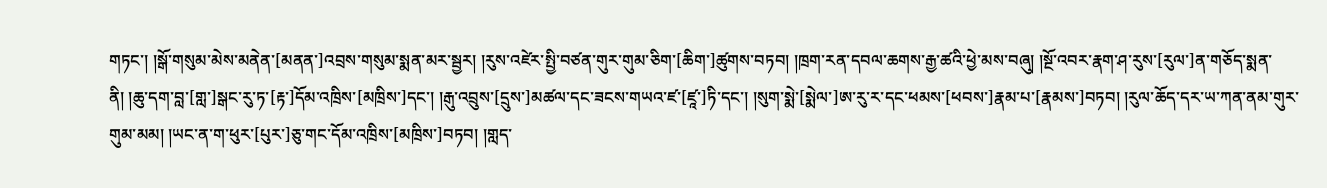གཏང་། །སྒོ་གསུམ་མེས་མནེན་[མནན་]འབྲས་གསུམ་སྨན་མར་སྦྱར། །རུས་འཛེར་སྤྱི་བཙན་གུར་གུམ་ཅིག་[ཆིག་]ཚུགས་བཏབ། །ཁྲག་རན་དབལ་ཆགས་རྒྱ་ཚའི་ཕྱེ་མས་བཞུ། །སྔོ་འབར་རྣག་ཤ་རུས་[རུལ་]ན་གཅོད་སྨན་ནི། །ཆུ་དག་བླ་[གླ་]སྒང་རུ་ཏ་[རྟ་]དོམ་འཁྲིས་[མཁྲིས་]དང་། །རྒུ་འབྲུས་[དྲུས་]མཚལ་དང་ཟངས་གཡའ་ཛ་[ཛཱ་]ཏི་དང་། །སུག་སྨེ་[སྨེལ་]ཨ་རུ་ར་དང་ཕམས་[ཕབས་]རྣམ་པ་[རྣམས་]བཏབ། །རུལ་ཆོད་དར་ཡ་ཀན་ནམ་གུར་གུམ་མམ། །ཡང་ན་ག་ཕུར་[པུར་]ཅུ་གང་དོམ་འཁྲིས་[མཁྲིས་]བཏབ། །གླད་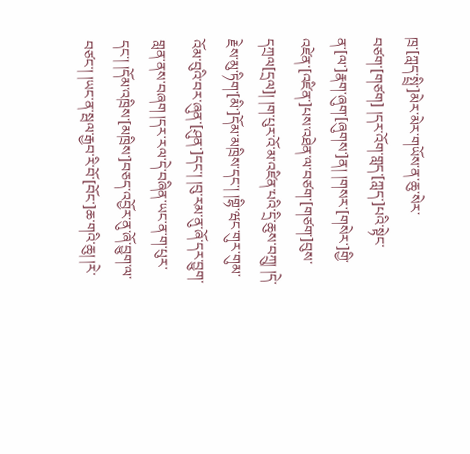ཁྲ་[ཀླད་སྤྲི་]མེར་མེར་གཡོས་ན་ཆུ་སེར་བཙག་[གཙག] །དར་འོག་གླད་[ཀླད་]པའི་སྟེང་ན་[ལ་]རྣག་ཞུག་[ཞུགས་]ན། །གསར་[གསེར་]གྱི་འཛེན་[འཛིན་]པས་འཐེན་ལ་བཙག་[གཙག་]བུས་དཀྲལ[དྲལ]། །ག་པུར་འོ་མ་འཛིན་པའི་དྲི་ཆུས་བཀྲུ། །དེ་རྗེས་མུ་ཏིག་[མི་]དོམ་མཁྲིས་དང་། །གྷི་ཝང་གུར་གུམ་འོམ་བུའི་བར་ཞུན་[ཤུན་]དང་། །བུ་རམ་ནུ་ཞོ་དར་བྱུག་གླན་ནས་བཞག །དར་རལ་དེ་བཞིན་ཡང་ན་ག་པུར་དང་། །དོམ་འཁྲིས་[མཁྲིས་]བཅད་འབྱོར་ནུ་ཞོ་བྱུག་ལ་བཙང་། །ཡང་ན་སྦལ་རྒྱབ་རི་བོ་[བོང་]ཆ་གའི་ཆུ། །རེ་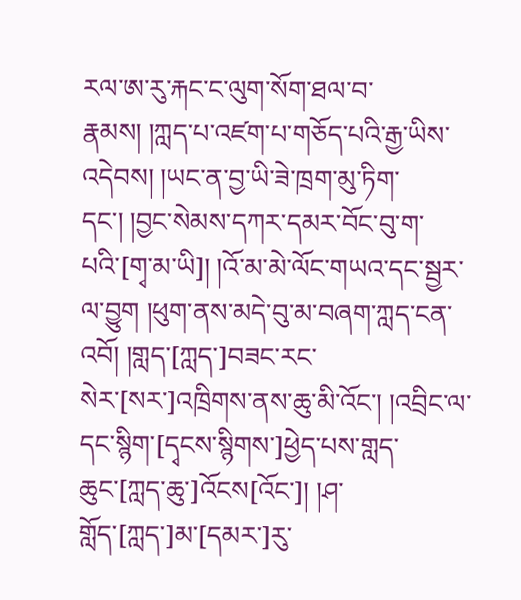རལ་ཨ་རུ་རྐང་ང་ལུག་སོག་ཐལ་བ་རྣམས། །ཀླད་པ་འཛག་པ་གཅོད་པའི་རྒྱ་ཡིས་འདེབས། །ཡང་ན་བྱ་ཡི་ཟེ་ཁྲག་མུ་ཏིག་དང་། །བྱང་སེམས་དཀར་དམར་བོང་བུ་ག་པའི་[གྭ་མ་ཡི]། །འོ་མ་མེ་ལོང་གཡའ་དང་སྦྱར་ལ་བྱུག །ཕུག་ནས་མདེ་བུ་མ་བཞག་ཀླད་ངན་འབོ། །གླད་[ཀླད་]བཟང་རང་སེར་[སར་]འཁྲིགས་ནས་ཆུ་མི་འོང་། །འབྲིང་ལ་དང་སྙིག་[དྭངས་སྙིགས་]ཕྱེད་པས་གླད་ཆུང་[ཀླད་ཆུ་]འོངས[འོང་]། །ཤ་གློད་[ཀླད་]མ་[དམར་]རུ་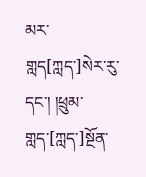མར་གླད[ཀླད་]སེར་རུ་དང་། །ཕྲུམ་གླད་[ཀླད་]སྔོན་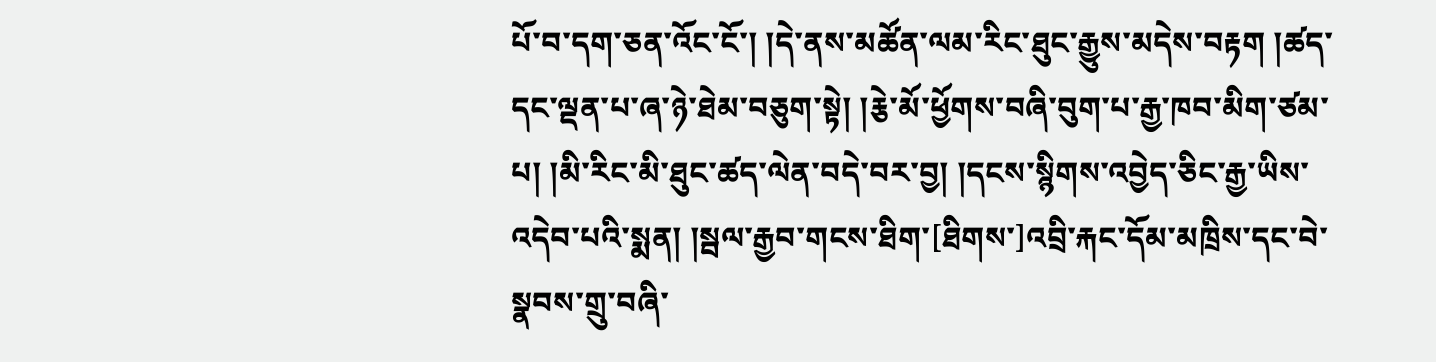པོ་བ་དག་ཅན་འོང་ངོ་། །དེ་ནས་མཚོན་ལམ་རིང་ཐུང་རྒྱུས་མདེས་བརྟག །ཚད་དང་ལྡན་པ་ཞ་ཉེ་ཐེམ་བཅུག་སྟེ། །རྕེ་མོ་ཕྱོགས་བཞི་བུག་པ་རྒྱ་ཁབ་མིག་ཙམ་པ། །མི་རིང་མི་ཐུང་ཚད་ལེན་བདེ་བར་བྱ། །དངས་སྙིགས་འབྱེད་ཅིང་རྒྱ་ཡིས་འདེབ་པའི་སྨན། །སྦལ་རྒྱབ་གངས་ཐིག་[ཐིགས་]འབྲི་རྐང་དོམ་མཁྲིས་དང་བེ་སྣབས་གྲུ་བཞི་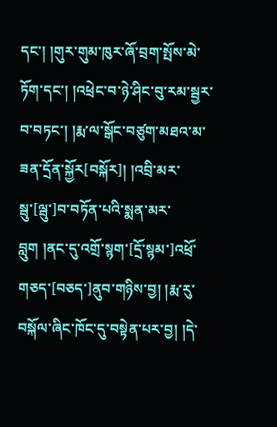དང་། །གུར་གུམ་ཁུར་ཞོ་བྲག་སྤོས་མེ་ཏོག་དང་། །འཕྲེང་བ་ཉེ་ཤིང་བུ་རམ་སྦྱར་བ་བཏང་། །རྨ་ལ་སྒོང་བཙུག་མཐའ་མ་ཟན་དྲོན་སྐྱོར[བསྐོར]། །འབྲི་མར་སྦུ་[ལྦུ་]བ་བཏོན་པའི་སྨན་མར་བླུག །ནང་དུ་འགྲོ་སྙག་[དྲོ་སྙམ་]འཕྲོ་གཅད་[བཅད་]ནུབ་གཉིས་བྱ། །རྨ་རུ་བསྐོལ་ཞིང་ཁོང་དུ་བསྟེན་པར་བྱ། །དེ་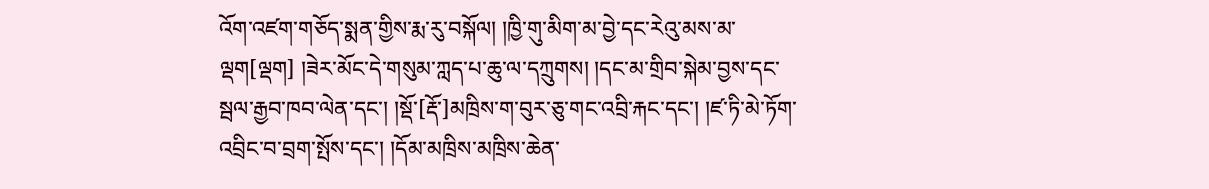འོག་འཛག་གཅོད་སྨན་གྱིས་རྨ་རུ་བསྐོལ། །ཁྱི་གུ་མིག་མ་བྱེ་དང་རེའུ་མས་མ་ལྡག[ལྡག] །ཟེར་མོང་དེ་གསུམ་ཀླད་པ་ཆུ་ལ་དཀྲུགས། །དང་མ་གྲིབ་སྐེམ་བྱས་དང་སྦལ་རྒྱབ་ཁབ་ལེན་དང་། །སྡོ་[རྡོ་]མཁྲིས་ག་བུར་ཅུ་གང་འབྲི་རྐང་དང་། །ཛ་ཏི་མེ་ཏོག་འབྲིང་བ་བྲག་སྤོས་དང་། །དོམ་མཁྲིས་མཁྲིས་ཆེན་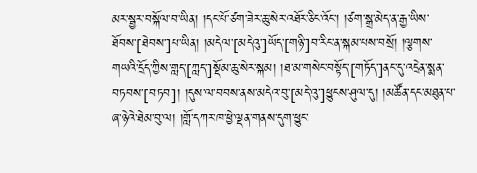མར་སྦྱར་བསྐོལ་བ་ཡིན། །དང་པོ་ཙག་ཟེར་ཆུ་སེར་འཐོར་ཅིང་འོང་། །ཙག་སྒྲ་མེད་ན་རྒྱ་ཡིས་ཐོབས་[ཐེབས་]པ་ཡིན། །མདེལ་[མདེའུ་]ཡོད་[གཉི་]བ་རིང་ན་སྐམ་པས་བསྲོ། །ལྕགས་གཡའི་དྲོད་ཀྱིས་གླད་[ཀླད་]སྡོམ་ཆུ་སེར་སྐམ། །ཐ་མ་གསེང་བསྟོད་[གཏོད་]ནང་དུ་འདྲེན་སྨན་བཏབས་[བཏབ]། །དུས་ལ་བབས་ནས་མདེའ་བུ་[མདེ་འུ་]ཕྱུངས་ཤུལ་དུ། །མཚོན་དང་མཐུན་པ་ཞ་ཉེའེ་ཐེམ་བུ་ལ། །གློ་དཀར་ཁ་ཕྱེ་ལྡན་གནས་དུག་ཕྱུང་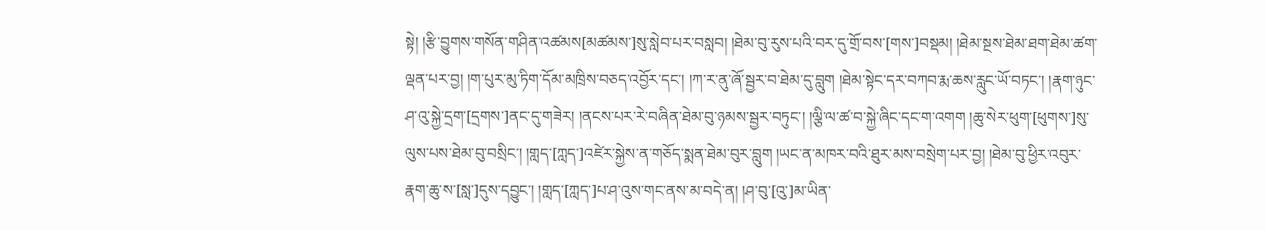སྟེ། །རྩི་བྱུགས་གསོན་གཤིན་འཚམས[མཚམས་]སུ་སླེབ་པར་བསླབ། །ཐེམ་བུ་རུས་པའི་བར་དུ་གྲོ་བས་[གས་]བསྡམ། །ཐེམ་སྔས་ཐེམ་ཐག་ཐེམ་ཚག་ལྡན་པར་བྱ། །ག་པུར་མུ་ཏིག་དོམ་མཁྲིས་བཅད་འབྱོར་དང་། །ཀ་ར་ནུ་ཞོ་སྦྱར་བ་ཐེམ་དུ་བླུག །ཐེམ་སྟེང་དར་བཀབ་རྨ་ཆས་རླུང་ཡོ་བཏང་། །རྣག་ཉུང་ཤ་འུ་སྐྱེ་དྲག་[དྲགས་]ནང་དུ་གཟེར། །ནངས་པར་རེ་བཞིན་ཐེམ་བུ་ཉམས་སྦྱར་བཏུང་། །ལྕི་ལ་ཚ་བ་སྐྱེ་ཞིང་དང་ག་འགག །ཆུ་སེར་ཕུག་[ཕུགས་]སུ་ལུས་པས་ཐེམ་བུ་བསྲིང་། །གླད་[ཀླད་]འཛེར་སྐྱེས་ན་གཅོད་སྨན་ཐེམ་བུར་བླུག །ཡང་ན་མཁར་བའི་ཐུར་མས་བསྲེག་པར་བྱ། །ཐེམ་བུ་ཕྱིར་འབུར་རྣག་ཆུ་ས་[སླ་]དུས་དབྱུང་། །གླད་[ཀླད་]པ་ཤ་འུས་གང་ནས་མ་བདེ་ན། །ཤ་བུ་[འུ་]མ་ཡིན་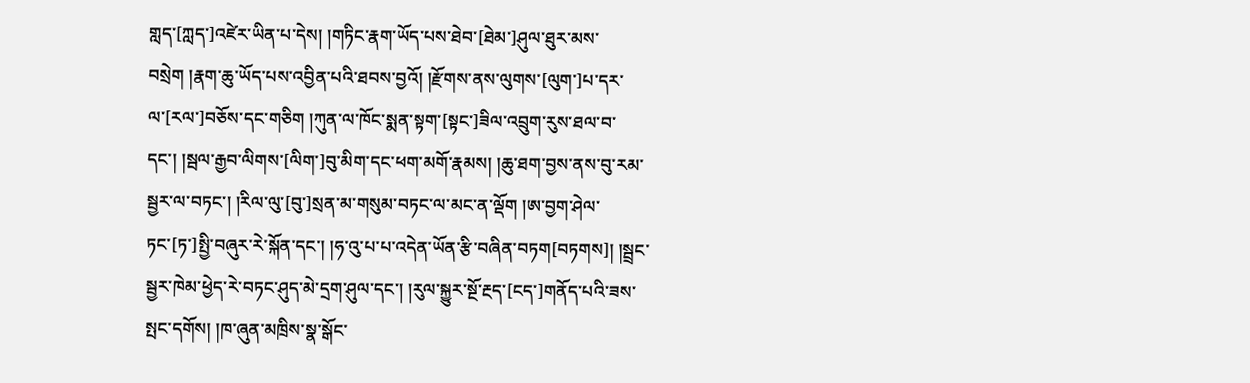གླད་[ཀླད་]འཛེར་ཡིན་པ་དེས། །གཏིང་རྣག་ཡོད་པས་ཐེབ་[ཐེམ་]ཤུལ་ཐུར་མས་བསྲེག །རྣག་ཆུ་ཡོད་པས་འབྱིན་པའི་ཐབས་བྱའོ། །རྫོགས་ནས་ལུགས་[ལུག་]པ་དར་ལ་[རལ་]བཅོས་དང་གཅིག །ཀུན་ལ་ཁོང་སྨན་སྟག་[སྟང་]ཟིལ་འབྲུག་རུས་ཐལ་བ་དང་། །སྦལ་རྒྱབ་ལིགས་[ལིག་]བུ་མིག་དང་ཕག་མགོ་རྣམས། །ཆུ་ཐག་བྱས་ནས་བུ་རམ་སྦྱར་ལ་བཏང་། །རིལ་ལུ་[བུ་]སྲན་མ་གསུམ་བཏང་ལ་མང་ན་ལྡོག །ཨ་བྱག་ཤེལ་ཏང་[ཏ་]སྤྱི་བཞུར་རེ་སྐོན་དང་། །ཧ་འུ་པ་པ་འདེན་ཡོན་རྩི་བཞིན་བཏག[བཏགས]། །སྦྲང་སྦྱར་ཁེམ་ཕྱེད་རེ་བཏང་ཤུད་མེ་དྲག་ཤུལ་དང་། །རུལ་སྐྱུར་སྔོ་རྔད་[ངད་]གནོད་པའི་ཟས་སྤང་དགོས། །ཁ་ཞུན་མཁྲིས་སྣ་སྒོང་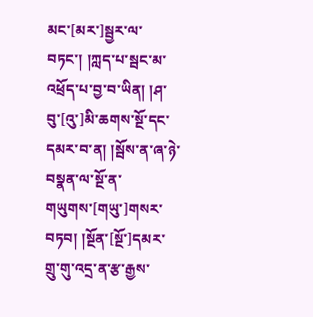མང་[མར་]སྦྱར་ལ་བཏང་། །ཀླད་པ་སྦང་མ་འཕྲོད་པ་བྱ་བ་ཡིན། །ཤ་བུ་[འུ་]མི་ཆགས་སྔོ་དང་དམར་བ་ན། །སྦོས་ན་ཞ་ཉེ་བསྣན་ལ་སྔོ་ན་གཡུགས་[གཡུ་]གསར་བཏབ། །སྔོན་[སྔོ་]དམར་གྲུ་གུ་འདྲ་ན་རྩ་རྒྱས་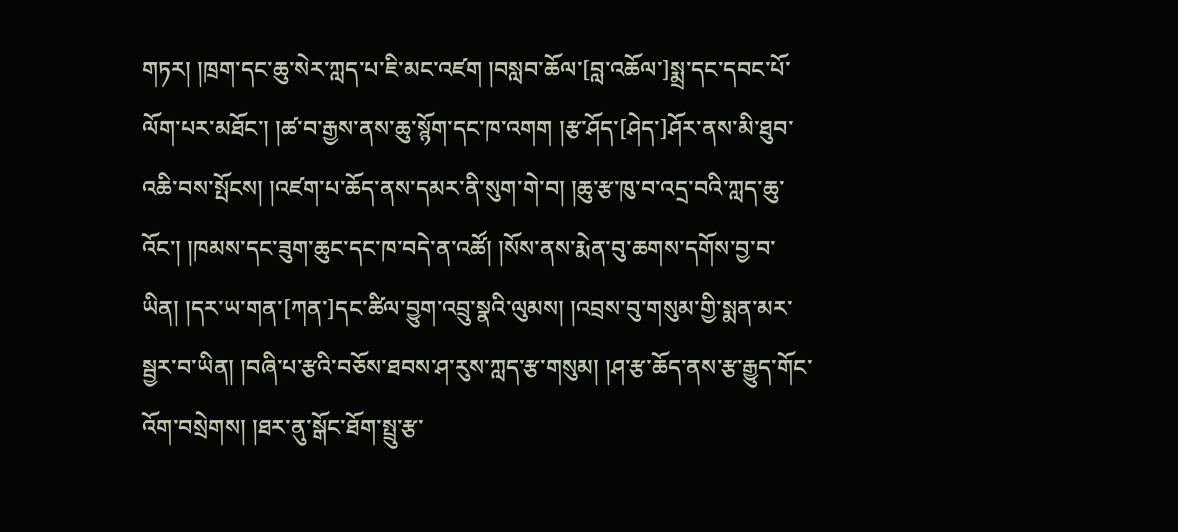གཏར། །ཁྲག་དང་ཆུ་སེར་ཀླད་པ་ཇི་མང་འཛག །བསླབ་ཆོལ་[བླ་འཆོལ་]སྨྲ་དང་དབང་པོ་ལོག་པར་མཐོང་། །ཚ་བ་རྒྱས་ནས་ཆུ་སྙོག་དང་ཁ་འགག །རྩ་ཤོད་[ཤེད་]ཤོར་ནས་མི་ཐུབ་འཆི་བས་སྤོངས། །འཛག་པ་ཆོད་ནས་དམར་ནི་སུག་གེ་བ། །ཆུ་རྩ་ཁུ་བ་འདྲ་བའི་ཀླད་ཆུ་འོང་། །ཁམས་དང་ཟུག་ཆུང་དང་ཁ་བདེ་ན་འཚོ། །སོས་ནས་རྨེན་བུ་ཆགས་དགོས་བྱ་བ་ཡིན། །དར་ཡ་གན་[ཀན་]དང་ཚིལ་བྱུག་འབྲུ་སྣའི་ལུམས། །འབྲས་བུ་གསུམ་གྱི་སྨན་མར་སྦྱར་བ་ཡིན། །བཞི་པ་རྩའི་བཅོས་ཐབས་ཤ་རུས་ཀླད་རྩ་གསུམ། །ཤ་རྩ་ཆོད་ནས་རྩ་རྒྱུད་གོང་འོག་བསྲེགས། །ཐར་ནུ་སྒོང་ཐོག་སྤྲུ་རྩ་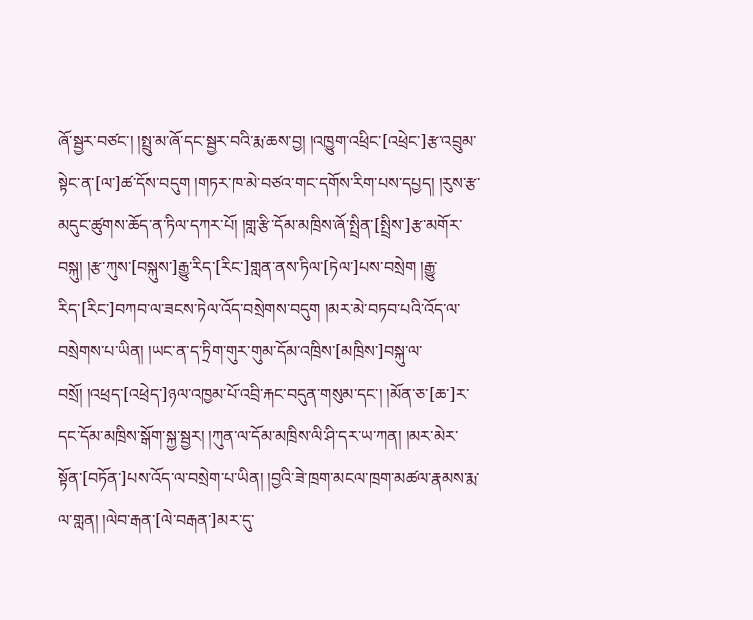ཞོ་སྦྱར་བཙང་། །སྤྲུ་མ་ཞོ་དང་སྦྱར་བའི་རྨ་ཆས་བྱ། །འཁྱུག་འཕྲིང་[འཕྲེང་]རྩ་འབྲུམ་སྟེང་ན་[ལ་]ཚ་དོས་བདུག །གཏར་ཁ་མེ་བཙའ་གང་དགོས་རིག་པས་དཔྱད། །རུས་རྩ་མདུང་ཚུགས་ཆོད་ན་ཏིལ་དཀར་པོ། །གླ་རྩི་དོམ་མཁྲིས་ཞོ་སྤྲིན་[སྤྲིས་]རྩ་མགོར་བསྐུ། །རྩ་ཀུས་[བསྐུས་]རྒྱུ་རིད་[རིང་]གླན་ནས་ཏིལ་[ཏེལ་]པས་བསྲེག །རྒྱུ་རིད་[རིང་]བཀབ་ལ་ཟངས་ཏེལ་འོད་བསྲེགས་བདུག །མར་མེ་བཏབ་པའི་འོད་ལ་བསྲེགས་པ་ཡིན། །ཡང་ན་ད་ཏྲིག་གུར་གུམ་དོམ་འཁྲིས་[མཁྲིས་]བསྐུ་ལ་བསྲོ། །འཕྲད་[འཕྲེད་]ཉལ་འཁྱམ་པོ་འབྲི་རྐང་བདུན་གསུམ་དང་། །མོན་ཅ་[ཆ་]ར་དང་དོམ་མཁྲིས་སྒོག་སྐྱ་སྦྱར། །ཀུན་ལ་དོམ་མཁྲིས་ལི་ཤི་དར་ཡ་ཀན། །མར་མེར་སྟོན་[བཏོན་]པས་འོད་ལ་བསྲེག་པ་ཡིན། །བྱའི་ཟེ་ཁྲག་མངལ་ཁྲག་མཚལ་རྣམས་རྨ་ལ་གླན། །ལེབ་རྒན་[ལེ་བརྒན་]མར་དུ་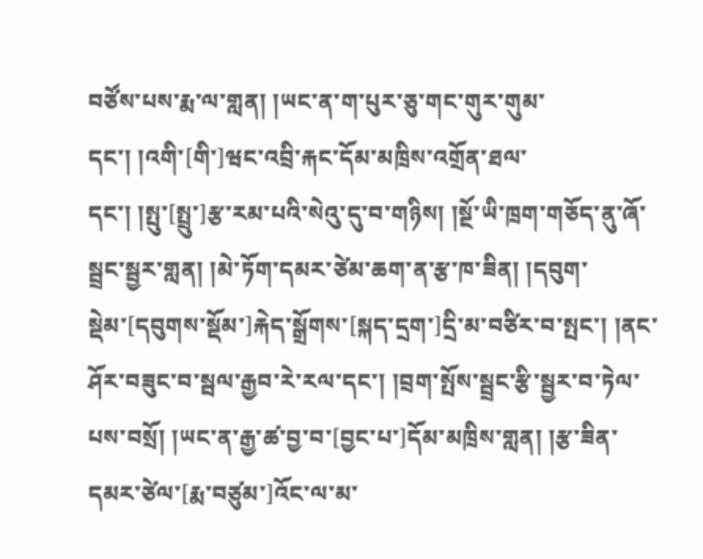བཙོས་པས་རྨ་ལ་གླན། །ཡང་ན་ག་པུར་ཅུ་གང་གུར་གུམ་དང་། །འགི་[གི་]ཝང་འབྲི་རྐང་དོམ་མཁྲིས་འགྲོན་ཐལ་དང་། །སྤུ་[སྤྲུ་]རྩ་རམ་པའི་སེའུ་དུ་བ་གཉིས། །སྔོ་ཡི་ཁྲག་གཅོད་ནུ་ཞོ་སྦྲང་སྦྱར་གླན། །མེ་ཏོག་དམར་ཙེམ་ཆག་ན་རྩ་ཁ་ཟིན། །དབུག་སྡེམ་[དབུགས་སྡོམ་]རྐེད་སྒྲོགས་[སྐད་དྲག་]དྲི་མ་བཙིར་བ་སྤང་། །ནང་ཤོར་བཟུང་བ་སྦལ་རྒྱབ་རེ་རལ་དང་། །བྲག་སྤོས་སྦྲང་རྩི་སྦྱར་བ་ཏེལ་པས་བསྲོ། །ཡང་ན་རྒྱ་ཚ་བྱ་བ་[བྱང་པ་]དོམ་མཁྲིས་གླན། །རྩ་ཟིན་དམར་ཙེལ་[རྨ་བཙུམ་]འོང་ལ་མ་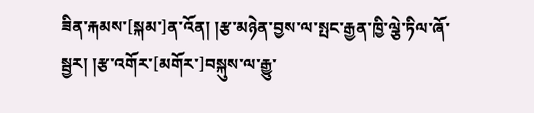ཟིན་རྐམས་[སྐམ་]ན་འོན། །རྩ་མཉེན་བྱས་ལ་སྤང་རྒྱན་ཁྱི་ལྕེ་ཏིལ་ཞོ་སྦྱར། །རྩ་འགོར་[མགོར་]བསྐུས་ལ་རྒྱུ་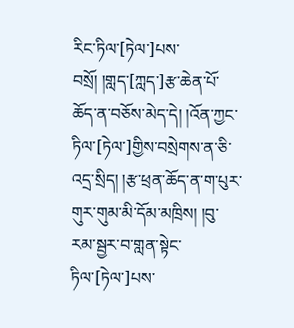རིང་ཏིལ་[ཏེལ་]པས་བསྲོ། །གླད་[ཀླད་]རྩ་ཆེན་པོ་ཆོད་ན་བཅོས་མེད་དེ། །འོན་ཀྱང་ཏིལ་[ཏེལ་]གྱིས་བསྲེགས་ན་ཅི་འདྲ་སྲིད། །རྩ་ཕྲན་ཆོད་ན་ག་པུར་གུར་གུམ་མི་དོམ་མཁྲིས། །བུ་རམ་སྦྱར་བ་གླན་སྟེང་ཏིལ་[ཏེལ་]པས་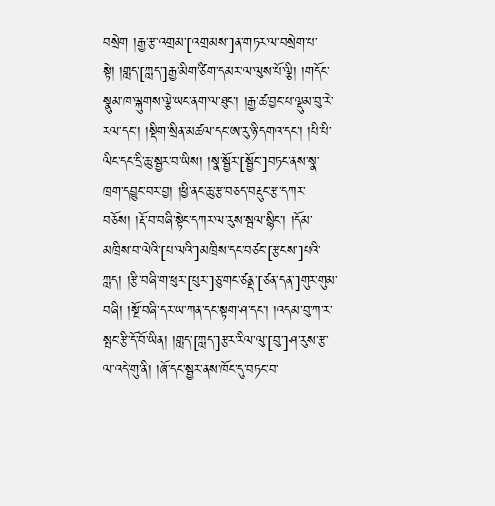བསྲེག །རྒྱ་རྩ་འགྲམ་[འགྲམས་]ན་གཏར་ལ་བསྲེག་པ་སྟེ། །གླད་[ཀླད་]རྒྱ་མིག་ཙིག་དམར་ལ་ལུས་པོ་ལྕི། །གདོང་སྣུམ་ཁ་ལྐུགས་ལྕེ་ཡང་ནག་ལ་ཐུང་། །རྒྱ་ཚ་བྱང་པ་ལྡུམ་བུ་རེ་རལ་དང་། །སྡིག་སྲིན་མཚལ་དང་ཨ་རུ་ཉི་དགའ་དང་། །པི་པི་ལིང་དང་དྲི་ཆུ་སྦྱར་བ་ཡིས། །སྣ་སྦྱོར་[སྦྱོང་]བཏང་ནས་སྣ་ཁྲག་དབྱུང་བར་བྱ། །ཕྱི་ནང་ཆུ་རྩ་བཅད་བརྡུང་རྩ་དཀར་བཅོས། །རྡོ་བ་བཞི་སྟེང་དཀར་ལ་རུས་སྦལ་སྙིང་། །དོམ་མཁྲིས་བ་ལེའི་[པ་ལའི་]མཁྲིས་དང་བཙང་[རྩངས་]པའི་ཀླད། །རྩི་བཞི་ག་ཕུར་[པུར་]ཅུ་གང་ཙནྡ་[ཙན་དན་]གུར་གུམ་བཞི། །སྔོ་བཞི་དར་ཡ་ཀན་དང་སྟག་ཤ་དང་། །འདམ་བུ་ཀ་ར་སྤང་རྩི་དོ་བོ་ཡིན། །གླད་[ཀླད་]རྩར་རིལ་ལུ་[བུ་]ཤ་རུས་རྩ་ལ་འདེ་གུ་ནི། །ཞོ་དང་སྦྱར་ནས་ཁོང་དུ་བཏང་བ་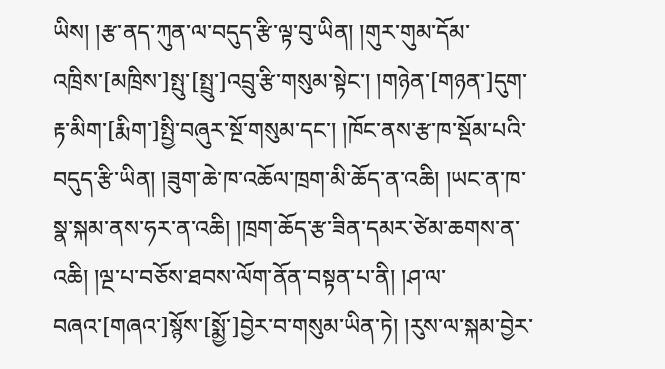ཡིས། །རྩ་ནད་ཀུན་ལ་བདུད་རྩི་ལྟ་བུ་ཡིན། །གུར་གུམ་དོམ་འཁྲིས་[མཁྲིས་]སྤུ་[སྤྲུ་]འབྲུ་རྩི་གསུམ་སྟེང་། །གཉེན་[གཉན་]དུག་རྟ་མིག་[རྨིག་]སྤྱི་བཞུར་སྔོ་གསུམ་དང་། །ཁོང་ནས་རྩ་ཁ་སྡོམ་པའི་བདུད་རྩི་ཡིན། །ཟུག་ཆེ་ཁ་འཆོལ་ཁྲག་མི་ཆོད་ན་འཆི། །ཡང་ན་ཁ་སྣ་སྐམ་ནས་ཧར་ན་འཆི། །ཁྲག་ཆོད་རྩ་ཟིན་དམར་ཙེམ་ཆགས་ན་འཆི། །ལྔ་པ་བཅོས་ཐབས་ལོག་ནོན་བསྟན་པ་ནི། །ཤ་ལ་བཞའ་[གཞའ་]སྙོས་[སྨྱོ་]བྱེར་བ་གསུམ་ཡིན་ཏེ། །རུས་ལ་སྐམ་བྱེར་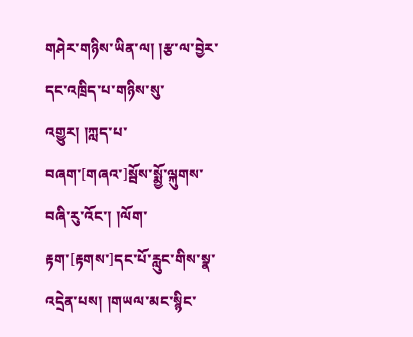གཤེར་གཉིས་ཡིན་ལ། །རྩ་ལ་བྱེར་དང་འཁྲིད་པ་གཉིས་སུ་འགྱུར། །ཀླད་པ་བཞག་[གཞའ་]སྦོས་སྨྱོ་ལྐུགས་བཞི་རུ་འོང་། །ལོག་རྟག་[རྟགས་]དང་པོ་རླུང་གིས་སྣ་འདྲེན་པས། །གཡལ་མང་སྙིང་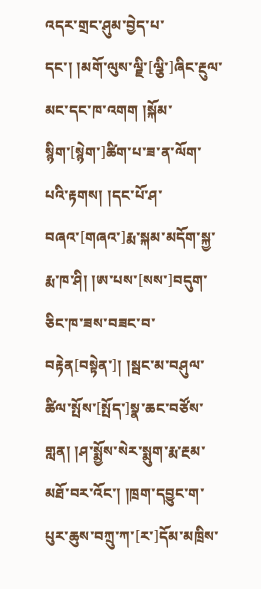འདར་གྲང་ཤུམ་བྱེད་པ་དང་། །མགོ་ལུས་ལྗི་[ལྕི་]ཞིང་རྔུལ་མང་དང་ཁ་འགག །སྐོམ་སྙིག་[སྙེག་]ཚིག་པ་ཟ་ན་ལོག་པའི་རྟགས། །དང་པོ་ཤ་བཞའ་[གཞའ་]རྨ་སྐམ་མདོག་སྐྱ་རྨ་ཁ་ཤི། །ཨ་པས་[སས་]བདུག་ཅིང་ཁ་ཟས་བཟང་བ་བརྟེན[བསྟེན་]། །སྦང་མ་བཤུལ་ཚིལ་སྤོས་[སྤོད་]སྣ་ཆང་བཙོས་གླན། །ཤ་སྨྱོས་སེར་སྨུག་རྨ་རྔམ་མཐོ་བར་འོང་། །ཁྲག་དབྱུང་ག་པུར་ཆུས་བཀྲུ་ཀ་[ར་]དོམ་མཁྲིས་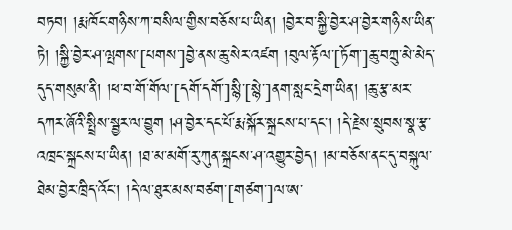བཏབ། །རྨ་ཁོང་གཉིས་ཀ་བསིལ་གྱིས་བཅོས་པ་ཡིན། །བྱེར་བ་སྐྱི་བྱེར་ཤ་བྱེར་གཉིས་ཡིན་ཏེ། །སྐྱི་བྱེར་ཤ་ལྤགས་[པགས་]བྱེ་ནས་ཆུ་སེར་འཛག །བུལ་རྟོལ་[ཏོག་]ཆུ་བཀྲུ་མེ་མེད་དུད་གསུམ་ནི། །ཕ་བ་གོ་གོལ་[དགོ་དགོ་]སྙི་[སྙེ་]ནག་སླང་དྲེག་ཡིན། །ཆུ་རྩ་མར་དཀར་ཞོའི་སྤྲིས་སྦྱར་ལ་བྱུག །ཤ་བྱེར་དང་པོ་རྨ་སྐོར་སྐྲངས་པ་དང་། །དེ་རྗེས་སྲུབས་སྣ་རྩ་འཁྲང་སྐྲངས་པ་ཡིན། །ཐ་མ་མགོ་རུ་ཀུན་སྐྲངས་ཤ་འགྱུར་བྱེད། །མ་བཅོས་ནང་དུ་བསྐུལ་ཐེམ་བྱེར་ཁྲིད་འོང་། །དེ་ལ་ཐུར་མས་བཙག་[གཙག་]ལ་ཨ་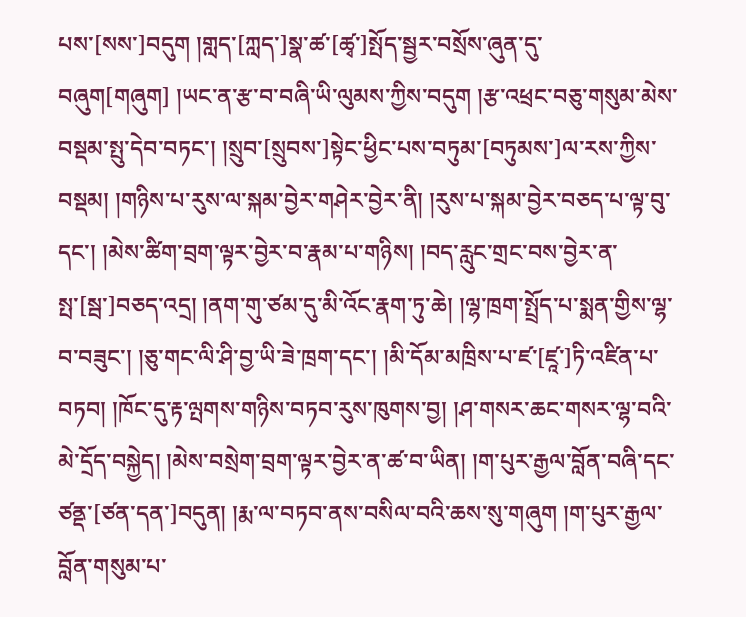པས་[སས་]བདུག །གླད་[ཀླད་]སྣ་ཚ་[ཚྭ་]སྤོད་སྦྱར་བསྲོས་ཞུན་དུ་བཞུག[གཞུག] །ཡང་ན་རྩ་བ་བཞི་ཡི་ལུམས་ཀྱིས་བདུག །རྩ་འཕྲང་བཅུ་གསུམ་མེས་བསྡམ་སྤུ་དེབ་བཏང་། །སྲུབ་[སྲུབས་]སྟེང་ཕྱིང་པས་བཏུམ་[བཏུམས་]ལ་རས་ཀྱིས་བསྡམ། །གཉིས་པ་རུས་ལ་སྐམ་བྱེར་གཤེར་བྱེར་ནི། །རུས་པ་སྐམ་བྱེར་བཅད་པ་ལྟ་བུ་དང་། །མེས་ཚིག་བྲག་ལྟར་བྱེར་བ་རྣམ་པ་གཉིས། །བད་རླུང་གྲང་བས་བྱེར་ན་སྤ་[སྦ་]བཅད་འདྲ། །ནག་གུ་ཙམ་དུ་མི་འོང་རྣག་ཏུ་ཆེ། །ལྷ་ཁྲག་སྤྲོད་པ་སྨན་གྱིས་ལྷ་བ་བཟུང་། །ཅུ་གང་ལི་ཤི་བྱ་ཡི་ཟེ་ཁྲག་དང་། །མི་དོམ་མཁྲིས་པ་ཛ་[ཛཱ་]ཏི་འཛིན་པ་བཏབ། །ཁོང་དུ་རྟ་ལྤགས་གཉིས་བཏབ་རུས་ཁུགས་བྱ། །ཤ་གསར་ཆང་གསར་ལྷ་བའི་མེ་དྲོད་བསྐྱེད། །མེས་བསྲེག་བྲག་ལྟར་བྱེར་ན་ཚ་བ་ཡིན། །ག་པུར་རྒྱལ་བློན་བཞི་དང་ཙནྡ་[ཙན་དན་]བདུན། །རྨ་ལ་བཏབ་ནས་བསིལ་བའི་ཆས་སུ་གཞུག །ག་པུར་རྒྱལ་བློན་གསུམ་པ་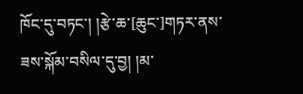ཁོང་དུ་བཏང་། །རྩེ་ཆ་[ཆུང་]གཏར་ནས་ཟས་སྐོམ་བསིལ་དུ་བྱ། །མ་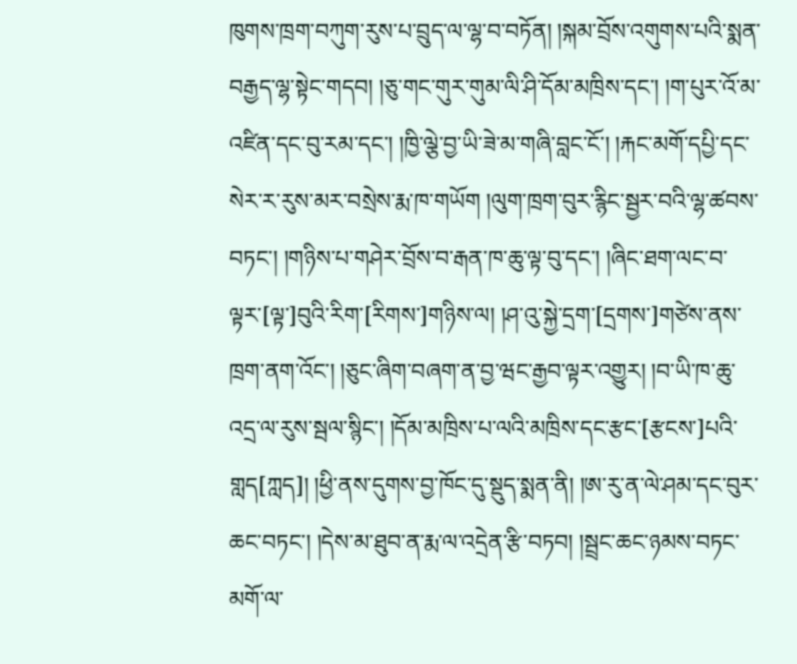ཁུགས་ཁྲག་བཀུག་རུས་པ་བྲུད་ལ་ལྷ་བ་བཏོན། །སྐམ་བྲོས་འགུགས་པའི་སྨན་བརྒྱད་ལྷ་སྟེང་གདབ། །ཅུ་གང་གུར་གུམ་ལི་ཤི་དོམ་མཁྲིས་དང་། །ག་པུར་འོ་མ་འཛིན་དང་བུ་རམ་དང་། །ཁྱི་ལྕེ་བྱ་ཡི་ཟེ་མ་གཞི་བླང་ངོ་། །རྐང་མགོ་དཔྱི་དང་སེར་ར་རུས་མར་བསྲེས་རྨ་ཁ་གཡོག །ལུག་ཁྲག་བུར་རྙིང་སྦྱར་བའི་ལྷ་ཚབས་བཏང་། །གཉིས་པ་གཤེར་བྲོས་བ་རྒན་ཁ་ཆུ་ལྟ་བུ་དང་། །ཞིང་ཐག་ལང་བ་ལྟར་[ལྟ་]བུའི་རིག་[རིགས་]གཉིས་ལ། །ཤ་འུ་སྐྱེ་དྲག་[དྲགས་]གཙེས་ནས་ཁྲག་ནག་འོང་། །ཅུང་ཞིག་བཞག་ན་བྱ་ཝང་རྒྱབ་ལྟར་འགྱུར། །བ་ཡི་ཁ་ཆུ་འདྲ་ལ་རུས་སྦལ་སྙིང་། །དོམ་མཁྲིས་པ་ལའི་མཁྲིས་དང་རྩང་[རྩངས་]པའི་གླད[ཀླད]། །ཕྱི་ནས་དུགས་བྱ་ཁོང་དུ་སྡུད་སྨན་ནི། །ཨ་རུ་ན་ལེ་ཤམ་དང་བུར་ཆང་བཏང་། །དེས་མ་ཐུབ་ན་རྨ་ལ་འདྲེན་རྩི་བཏབ། །སྦྲང་ཆང་ཉམས་བཏང་མགོ་ལ་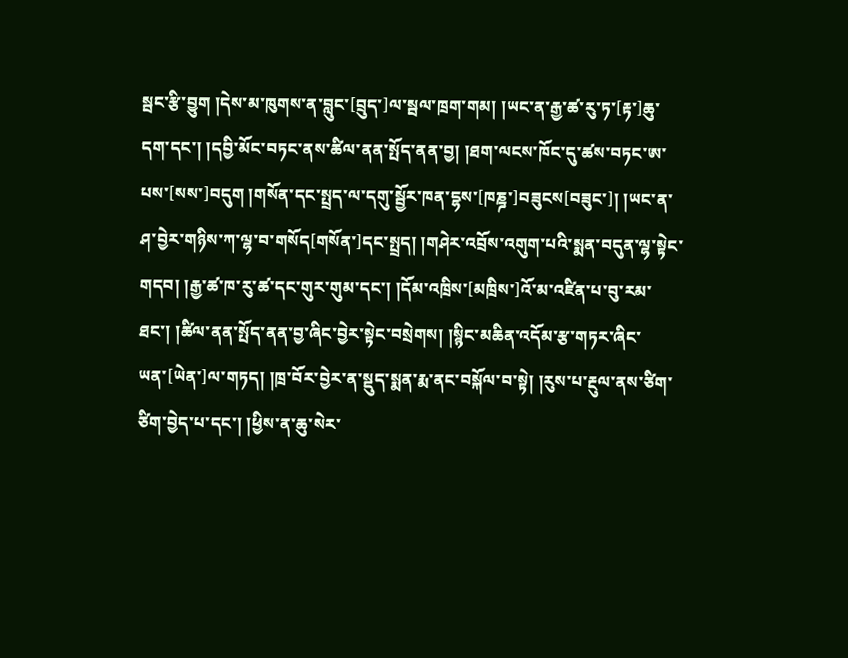སྦང་རྩི་བྱུག །དེས་མ་ཁུགས་ན་བླུང་[བྲུད་]ལ་སྦལ་ཁྲག་གམ། །ཡང་ན་རྒྱ་ཚ་རུ་ཏ་[རྟ་]ཆུ་དག་དང་། །དབྱི་མོང་བཏང་ནས་ཚིལ་ནན་སྤོད་ནན་བྱ། །ཐག་ལངས་ཁོང་དུ་ཚས་བཏང་ཨ་པས་[སས་]བདུག །གསོན་དང་སྤྲད་ལ་དགུ་སྦྱོར་ཁན་དྷས་[ཁཎྜ་]བཟུངས[བཟུང་]། །ཡང་ན་ཤ་བྱེར་གཉིས་ཀ་ལྷ་བ་གསོད[གསོན་]དང་སྤྲད། །གཤེར་འབྲོས་འགུག་པའི་སྨན་བདུན་ལྷ་སྟེང་གདབ། །རྒྱ་ཚ་ཁ་རུ་ཚ་དང་གུར་གུམ་དང་། །དོམ་འཁྲིས་[མཁྲིས་]འོ་མ་འཛིན་པ་བུ་རམ་ཐང་། །ཚིལ་ནན་སྤོད་ནན་བྱ་ཞིང་བྱེར་སྟེང་བསྲེགས། །སྙིང་མཆིན་འདོམ་རྩ་གཏར་ཞིང་ཡན་[ཡེན་]ལ་གཏད། །ཁྲ་བོར་བྱེར་ན་སྡུད་སྨན་རྨ་ནང་བསྐོལ་བ་སྟེ། །རུས་པ་རྔུལ་ནས་ཙིག་ཙིག་བྱེད་པ་དང་། །ཕྱིས་ན་ཆུ་སེར་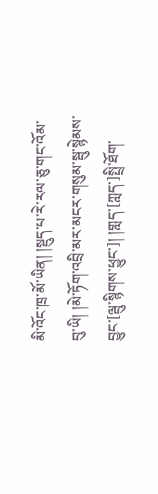མི་འོང་ཁྲ་མོ་ཡིན། །སྡུད་པ་རེ་རལ་ཅུ་གང་འོམ་བུ་ཡི། །མེ་ཏོག་འབྲི་མར་མངར་གསུམ་སྦུ་སྙེམས་བྱུང་[ལྦུ་སྙིགས་ཕྱུང་]། །གླད་[ཀླད་]སྤྲི་ཐོག་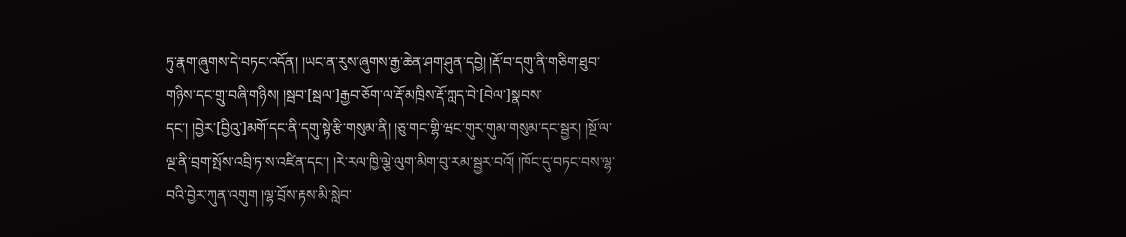ཏུ་རྣག་ཞུགས་དེ་བཏང་འདོན། །ཡང་ན་རུས་ཞུགས་རྒྱ་ཆེན་ཤག་ཤུན་དབྱེ། །རྡོ་བ་དགུ་ནི་གཅིག་ཐུབ་གཉིས་དང་གྲུ་བཞི་གཉིས། །སྦབ་[སྦལ་]རྒྱབ་ཅོག་ལ་རྡོ་མཁྲིས་རྡོ་ཀླད་བེ་[བེལ་]སྣབས་དང་། །བྱེར་[བྱིའུ་]མགོ་དང་ནི་དགུ་སྟེ་རྩི་གསུམ་ནི། །ཅུ་གང་གྷི་ཝང་གུར་གུམ་གསུམ་དང་སྦྱར། །སྔོ་ལ་ལྔ་ནི་བྲག་སྤོས་འབྲི་ཏ་ས་འཛིན་དང་། །རེ་རལ་ཁྱི་ལྕེ་ལུག་མིག་བུ་རམ་སྦྱར་བའོ། །ཁོང་དུ་བཏང་བས་ལྷ་བའི་བྱེར་ཀུན་འགུག །ལྷ་བྲོས་རྟས་མི་སླེབ་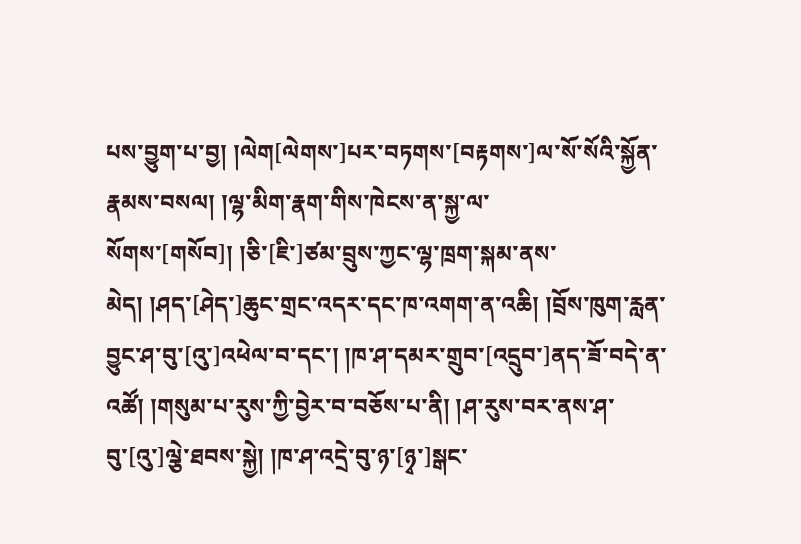པས་བྱུག་པ་བྱ། །ལེག[ལེགས་]པར་བཏགས་[བརྟགས་]ལ་སོ་སོའི་སྐྱོན་རྣམས་བསལ། །ལྷ་མིག་རྣག་གིས་ཁེངས་ན་སྐྱ་ལ་སོགས་[གསོབ]། །ཅི་[ཇི་]ཙམ་བྲུས་ཀྱང་ལྷ་ཁྲག་སྐམ་ནས་མེད། །ཤད་[ཤེད་]ཆུང་གྲང་འདར་དང་ཁ་འགག་ན་འཆི། །བྲོས་ཁུག་རླན་བྱུང་ཤ་བུ་[འུ་]འཕེལ་བ་དང་། །ཁ་ཤ་དམར་གྲུབ་[འདྲུབ་]ནད་ཟོ་བདེ་ན་འཚོ། །གསུམ་པ་རུས་ཀྱི་བྱེར་བ་བཅོས་པ་ནི། །ཤ་རུས་བར་ནས་ཤ་བུ་[འུ་]ལྕེ་ཐབས་སྐྱེ། །ཁ་ཤ་འདྲེ་བུ་ཉ་[ཉྭ་]སྒང་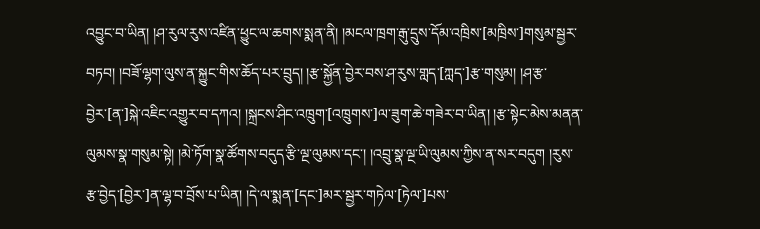འབྱུང་བ་ཡིན། །ཤ་རུལ་རུས་འཛིན་ཕྱུང་ལ་ཆགས་སྨན་ནི། །མངལ་ཁྲག་རྒུ་དྲུས་དོམ་འཁྲིས་[མཁྲིས་]གསུམ་སྦྱར་བཏབ། །བཟོ་ལྷག་ལུས་ན་སྐྱུང་གིས་ཆོད་པར་བྲུད། །རྩ་སྐྱོན་བྱེར་བས་ཤ་རུས་གླད་[ཀླད་]རྩ་གསུམ། །ཤ་རྩ་བྱེར་[ན་]སྐེ་འཇིང་འགྱུར་བ་དཀའ། །སྐྲངས་ཤིང་འཁྲུག་[འཁྲུགས་]ལ་ཟུག་ཆེ་གཟེར་བ་ཡིན། །རྩ་སྟེང་མེས་མནན་ལུམས་སྣ་གསུམ་སྟེ། །མེ་ཏོག་སྣ་ཚོགས་བདུད་རྩི་ལྔ་ལུམས་དང་། །འབྲུ་སྣ་ལྔ་ཡི་ལུམས་ཀྱིས་ན་སར་བདུག །རུས་རྩ་བྱེད་[བྱེར་]ན་ལྷ་བ་བྲོས་པ་ཡིན། །དེ་ལ་སྨན་[དང་]མར་སྦྱར་གཏེལ་[ཏེལ་]པས་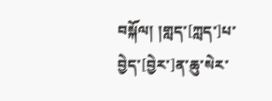བསྐོལ། །གླད་[ཀླད་]པ་བྱེད་[བྱེར་]ན་ཆུ་སེར་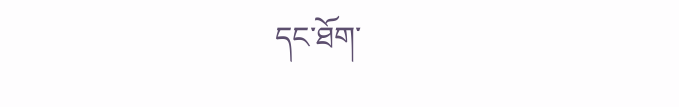དང་ཐོག་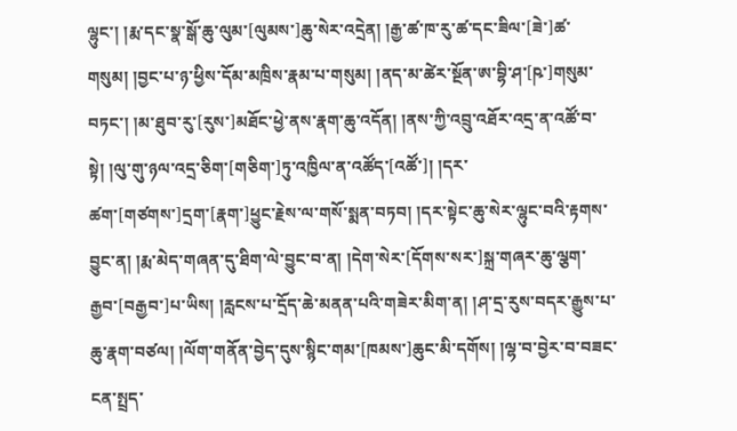ལྷུང་། །རྨ་དང་སྣ་སྒོ་ཆུ་ལུམ་[ལུམས་]ཆུ་སེར་འདྲེན། །རྒྱ་ཚ་ཁ་རུ་ཚ་དང་ཟིལ་[ཟེ་]ཚ་གསུམ། །བྱང་པ་ཉ་ཕྱིས་དོམ་མཁྲིས་རྣམ་པ་གསུམ། །ནད་མ་ཚེར་སྔོན་ཨ་བྷི་ཤ་[ཥ་]གསུམ་བཏང་། །མ་ཐུབ་རུ་[རུས་]མཐོང་ཕྱེ་ནས་རྣག་ཆུ་འདོན། །ནས་ཀྱི་འབྲུ་འཐོར་འདྲ་ན་འཚོ་བ་སྟེ། །ལུ་གུ་ཉལ་འདྲ་ཅིག་[གཅིག་]ཏུ་འཁྱིལ་ན་འཚོད་[འཚོ་]། །དར་ཚག་[གཙགས་]དྲག་[རྣག་]ཕྱུང་རྗེས་ལ་གསོ་སྨན་བཏབ། །དར་སྟེང་ཆུ་སེར་ལྷུང་བའི་རྟགས་བྱུང་ན། །རྨ་མེད་གཞན་དུ་ཐིག་ལེ་བྱུང་བ་ན། །དེག་སེར་[དོགས་སར་]སྐྲ་གཞར་ཆུ་ལྕག་རྒྱབ་[བརྒྱབ་]པ་ཡིས། །རླངས་པ་དྲོད་ཆེ་མནན་པའི་གཟེར་མིག་ན། །ཤ་དྲ་རུས་བདར་རྒྱུས་པ་ཆུ་རྣག་བཙལ། །ལོག་གནོན་བྱེད་དུས་སྙིང་གམ་[ཁམས་]ཆུང་མི་དགོས། །ལྷ་བ་བྱེར་བ་བཟང་ངན་སྤྲད་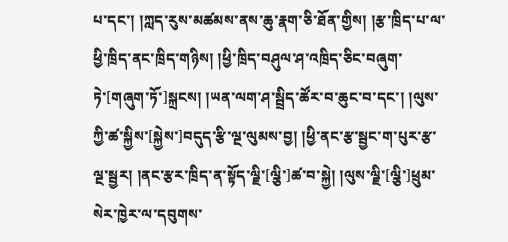པ་དང་། །ཀླད་རུས་མཚམས་ནས་ཆུ་རྣག་ཅི་ཐོན་གྱིས། །རྩ་ཁྲིད་པ་ལ་ཕྱི་ཁྲིད་ནང་ཁྲིད་གཉིས། །ཕྱི་ཁྲིད་བཤུལ་ཤ་འཁྲིད་ཅིང་བཞུག་ཏེ་[གཞུག་ཏོ་]སྐྲངས། །ཡན་ལག་ཤ་སྦྲིད་ཚོར་བ་ཆུང་བ་དང་། །ལུས་ཀྱི་ཚ་སྐྱིས་[སྐྱེས་]བདུད་རྩི་ལྔ་ལུམས་བྱ། །ཕྱི་ནང་རྩ་སྦྱང་ག་པུར་རྩ་ལྔ་སྦྱར། །ནང་རྩར་ཁྲིད་ན་སྟོད་ལྗི་[ལྕི་]ཚ་བ་སྐྱེ། །ལུས་ལྗི་[ལྕི་]ཕྲུམ་སེར་ཁྱེར་ལ་དབུགས་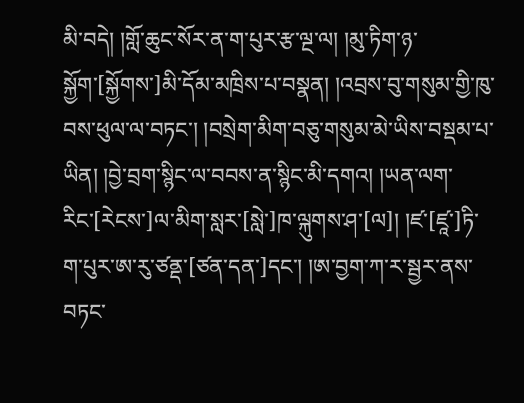མི་བདེ། །གློ་ཆུང་སོར་ན་ག་པུར་རྩ་ལྔ་ལ། །མུ་ཏིག་ཉ་སྐྱོག་[སྐྱོགས་]མི་དོམ་མཁྲིས་པ་བསྣན། །འབྲས་བུ་གསུམ་གྱི་ཁུ་བས་ཕུལ་ལ་བཏང་། །བསྲེག་མིག་བཅུ་གསུམ་མེ་ཡིས་བསྡམ་པ་ཡིན། །བྱེ་བྲག་སྙིང་ལ་བབས་ན་སྙིང་མི་དགའ། །ཡན་ལག་རིང་[རེངས་]ལ་མིག་སླར་[སླེ་]ཁ་ལྐུགས་ཤ་[ལ]། །ཛ་[ཛཱ་]ཏི་ག་པུར་ཨ་རུ་ཙནྡ་[ཙན་དན་]དང་། །ཨ་བྱག་ཀ་ར་སྦྱར་ནས་བཏང་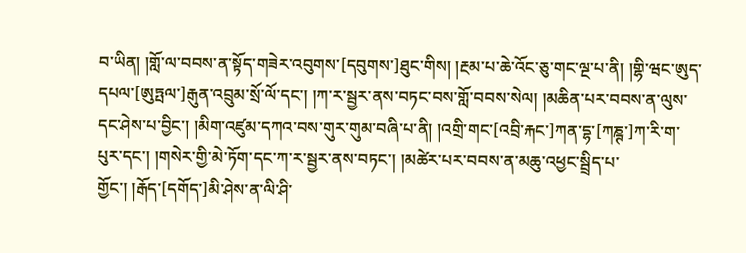བ་ཡིན། །གློ་ལ་བབས་ན་སྟོད་གཟེར་འབུགས་[དབུགས་]ཐུང་གིས། །རྔམ་པ་ཆེ་འོང་ཅུ་གང་ལྔ་པ་ནི། །གྷི་ཝང་ཨུད་དཔལ་[ཨུཏྤལ་]རྒུན་འབྲུམ་སྲོ་ལོ་དང་། །ཀ་ར་སྦྱར་ནས་བཏང་བས་གློ་བབས་སེལ། །མཆིན་པར་བབས་ན་ལུས་དང་ཤེས་པ་བྱིང་། །མིག་འཛུམ་དཀའ་བས་གུར་གུམ་བཞི་པ་ནི། །འགྲི་གང་[འབྲི་རྐང་]ཀན་དྷ་[ཀཎྚ་]ཀ་རི་ག་པུར་དང་། །གསེར་གྱི་མེ་ཏོག་དང་ཀ་ར་སྦྱར་ནས་བཏང་། །མཚེར་པར་བབས་ན་མཆུ་འཕྱང་སྦྲིད་པ་གྱོང་། །རྒོད་[དགོད་]མི་ཤེས་ན་ལི་ཤི་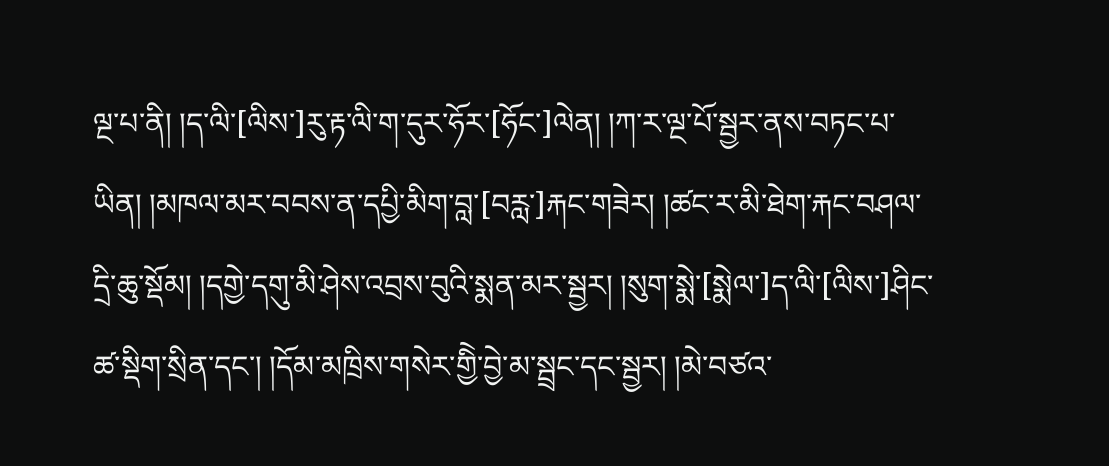ལྔ་པ་ནི། །ད་ལི་[ལིས་]རུ་རྟ་ལི་ག་དུར་ཧོར་[ཧོང་]ལེན། །ཀ་ར་ལྔ་པོ་སྦྱར་ནས་བཏང་པ་ཡིན། །མཁལ་མར་བབས་ན་དཔྱི་མིག་བླ་[བརླ་]རྐང་གཟེར། །ཚང་ར་མི་ཐེག་རྐང་བཤལ་དྲི་ཆུ་སྡོམ། །དགྱེ་དགུ་མི་ཤེས་འབྲས་བུའི་སྨན་མར་སྦྱར། །སུག་སྨེ་[སྨེལ་]ད་ལི་[ལིས་]ཤིང་ཚ་སྡིག་སྲིན་དང་། །དོམ་མཁྲིས་གསེར་གྱིེ་བྱེ་མ་སྦྲང་དང་སྦྱར། །མེ་བཙའ་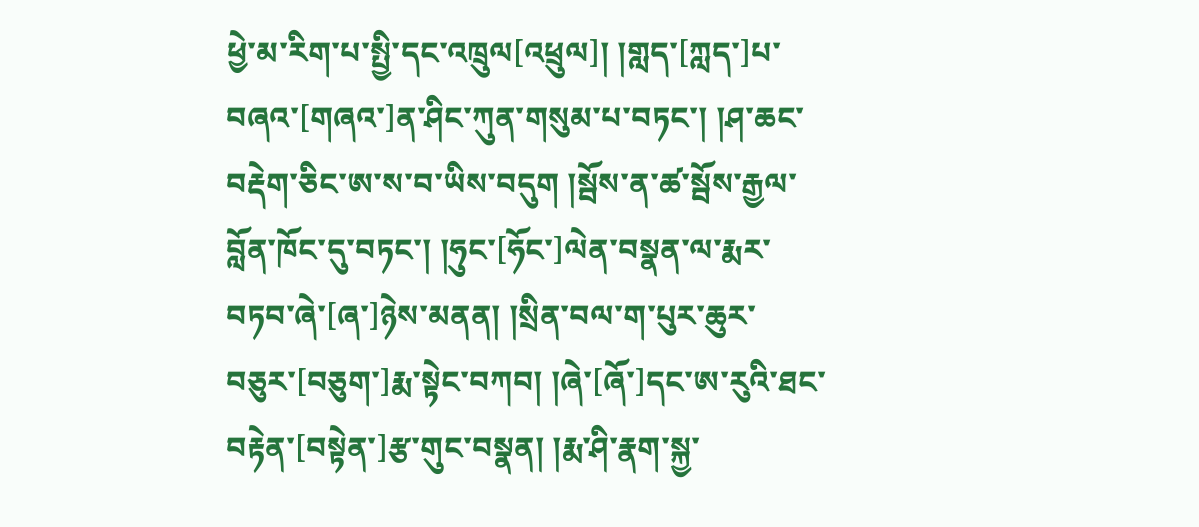ཕྱེ་མ་རིག་པ་སྤྱི་དང་འཁྲུལ[འཕྲུལ]། །གླད་[ཀླད་]པ་བཞའ་[གཞའ་]ན་ཤིང་ཀུན་གསུམ་པ་བཏང་། །ཤ་ཆང་བརྡེག་ཅིང་ཨ་ས་བ་ཡིས་བདུག །སྦོས་ན་ཚ་སྦོས་རྒྱལ་བློན་ཁོང་དུ་བཏང་། །ཧུང་[ཧོང་]ལེན་བསྣན་ལ་རྨར་བཏབ་ཞེ་[ཞ་]ཉེས་མནན། །སྲིན་བལ་ག་པུར་ཆུར་བཅུར་[བཅུག་]རྨ་སྟེང་བཀབ། །ཞེ་[ཞོ་]དང་ཨ་རུའི་ཐང་བརྟེན་[བསྟེན་]རྩ་གུང་བསྣན། །རྨ་ཤི་རྣག་སྐྱ་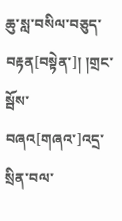ཆུ་སླ་བསིལ་བཅུད་བརྟན[བསྟེན་]། །གྲང་སྦོས་བཞའ[གཞའ་]འདྲ་སྲིན་བལ་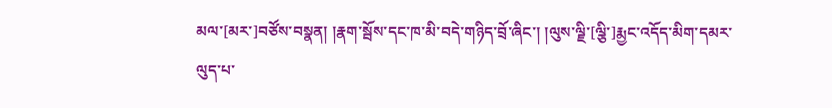མལ་[མར་]བཙོས་བསྣན། །རྣག་སྦོས་དང་ཁ་མི་བདེ་གཉིད་བྲོ་ཞིང་། །ལུས་ལྗི་[ལྕི་]རྨྱང་འདོད་མིག་དམར་ལུད་པ་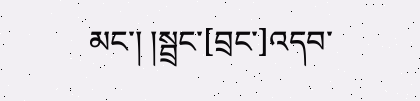མང་། །སྦྲང་[བྲང་]འདབ་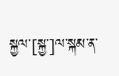སྐྱལ་[སྐྱ་]ལ་སྐམ་ན་